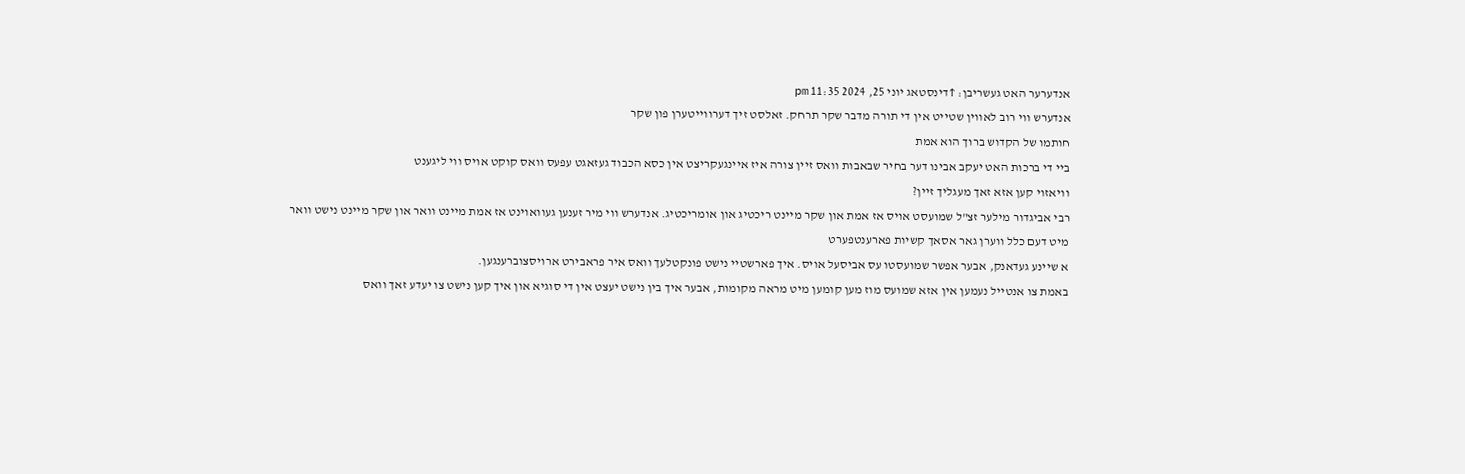אנדערער האט געשריבן: ↑דינסטאג יוני 25, 2024 11:35 pm
אנדערש ווי רוב לאווין שטייט אין די תורה מדבר שקר תרחק. זאלסט זיך דערווייטערן פון שקר
חותמו של הקדוש ברוך הוא אמת
ביי די ברכות האט יעקב אבינו דער בחיר שבאבות וואס זיין צורה איז איינגעקריצט אין כסא הכבוד געזאגט עפעס וואס קוקט אויס ווי ליגענט
וויאזוי קען אזא זאך מעגליך זיין?
רבי אביגדור מילער זצ"ל שמועסט אויס אז אמת און שקר מיינט ריכטיג און אומריכטיג. אנדערש ווי מיר זענען געוואוינט אז אמת מיינט וואר און שקר מיינט נישט וואר
מיט דעם כלל ווערן גאר אסאך קשיות פארענטפערט
א שיינע געדאנק, אבער אפשר שמועסטו עס אביסעל אויס. איך פארשטיי נישט פונקטלעך וואס איר פראבירט ארויסצוברענגען.
באמת צו אנטייל נעמען אין אזא שמועס מוז מען קומען מיט מראה מקומות, אבער איך בין נישט יעצט אין די סוגיא און איך קען נישט צו יעדע זאך וואס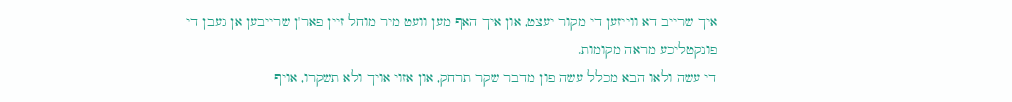איך שרייב דא ווייזען די מקור יעצט, און איך האף מען וועט מיר מוחל זיין פאר'ן שרייבען אן געבן די פונקטליכע מראה מקומות.
די עשה ולאו הבא מכלל עשה פון מדבר שקר תרחק, און אזוי אויך ולא תשקרו, אויף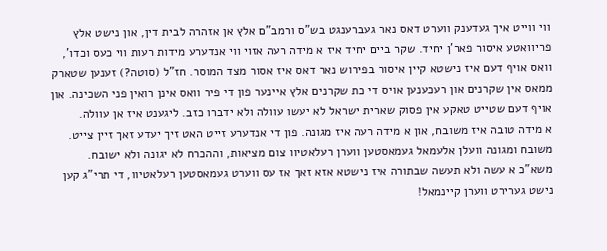ווי ווייט איך געדענק ווערט דאס נאר געברענגט בש"ס ורמב"ם אלץ אן אזהרה לבית דין, און נישט אלץ פריוואטע איסור פאר'ן יחיד. שקר ביים יחיד איז א מידה רעה אזוי ווי אנדערע מידות רעות ווי כעס וכדו', וואס אויף דעם איז נישטא קיין איסור בפירוש נאר דאס איז אסור מצד המוסר. חז"ל (סוטה?) זענען שטארק ממאס אין שקרנים און רעכענען אויס די כת שקרנים אלץ איינער פון די פיר וואס אינן רואין פני השכינה. און אויף דעם שטייט טאקע אין פסוק שארית ישראל לא יעשו עוולה ולא ידברו כזב. ליגענט איז אן עוולה.
א מידה טובה איז משובח, און א מידה רעה איז מגונה. פון די אנדערע זייט האט זיך יעדע זאך זיין צייט. משובח ומגונה וועלן אלעמאל געמאסטען ווערן רעלאטיוו צום מציאות, וההכרח לא יגונה ולא ישובח. משא"כ א עשה ולא תעשה שבתורה איז נישטא אזא זאך אז עס ווערט געמאסטען רעלאטיוו, די תרי"ג קען נישט גערירט ווערן קיינמאל!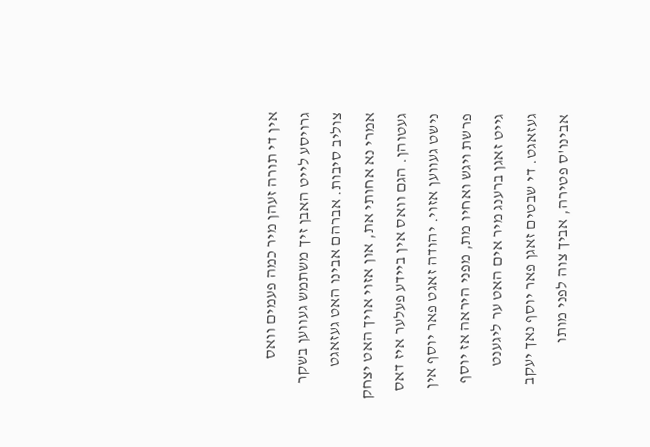אין די תורה זעהן מיר כמה פעמים וואס גרויסע לייט האבן זיך משתמש געווען בשקר צוליב סיבות. אברהם אבינו האט געזאגט אמרי נא אחותי את, און אזוי אויך האט יצחק געטוהן. הגם וואס אין ביידע פעלער איז דאס נישט געווען אזוי. יהודה זאגט פאר יוסף אין פרשת ויגש ואחיו מת, מפני היראה אז יוסף גייט זאגן ברענג מיר אים האט ער ליגענט געזאגט. די שבטים זאגן פאר יוסף נאך יעקב אבינו'ס פטירה, אביך צוה לפני מותו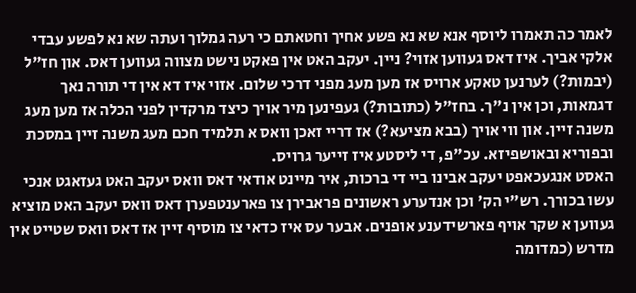לאמר כה תאמרו ליוסף אנא שא נא פשע אחיך וחטאתם כי רעה גמלוך ועתה שא נא לפשע עבדי אלקי אביך. איז דאס געווען אזוי? ניין. יעקב האט אין פאקט נישט מצווה געווען דאס. און חז"ל (יבמות?) לערנען טאקע ארויס אז מען מעג מפני דרכי שלום. אזוי איז דא אין די תורה נאך דגמאות, וכן אין נ"ך. בחז"ל (כתובות?) געפינען מיר אויך כיצד מרקדין לפני הכלה אז מען מעג משנה זיין. און ווי אויך (בבא מציעא?) אז דריי זאכן וואס א תלמיד חכם מעג משנה זיין במסכת ובפוריא ובאושפיזא. עכ"פ, די ליסטע איז זייער גרויס.
האסט אנגעכאפט יעקב אבינו ביי די ברכות, איר מיינט אודאי דאס וואס יעקב האט געזאגט אנכי עשו בכורך. רש"י הק' וכן אנדערע ראשונים פראבירן צו פארענטפערן דאס וואס יעקב האט מוציא געווען א שקר אויף פארשידענע אופנים. אבער עס איז כדאי צו מוסיף זיין אז דאס וואס שטייט אין מדרש (כמדומה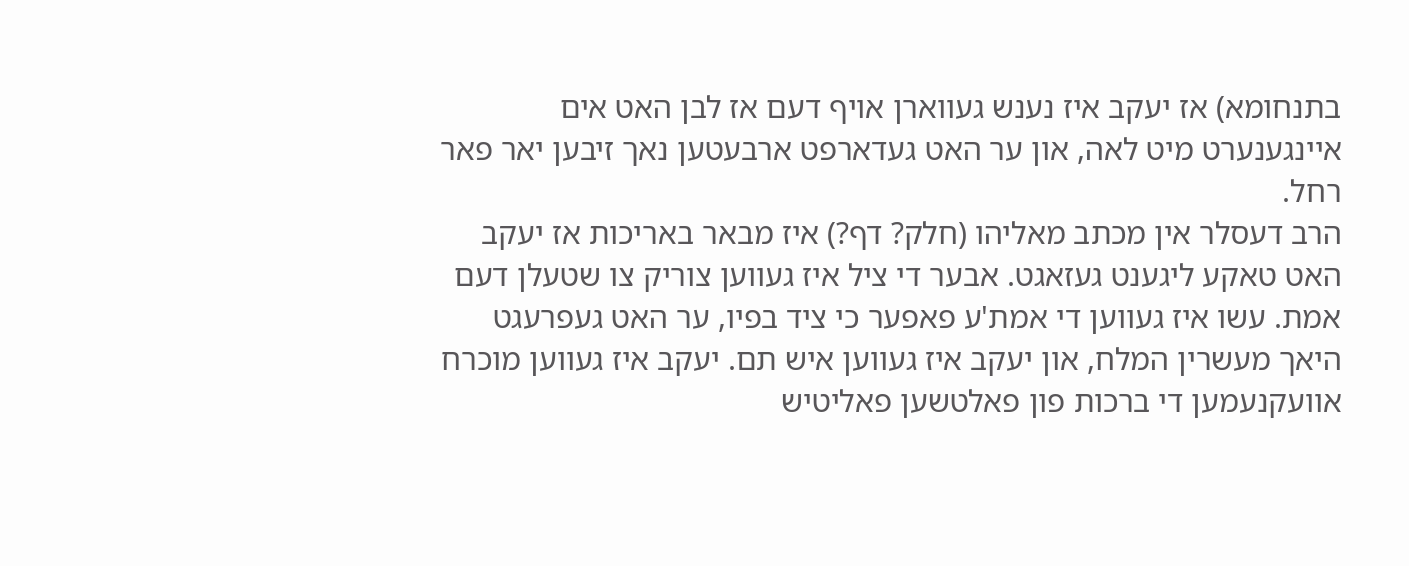בתנחומא) אז יעקב איז נענש געווארן אויף דעם אז לבן האט אים איינגענערט מיט לאה, און ער האט געדארפט ארבעטען נאך זיבען יאר פאר רחל.
הרב דעסלר אין מכתב מאליהו (חלק? דף?) איז מבאר באריכות אז יעקב האט טאקע ליגענט געזאגט. אבער די ציל איז געווען צוריק צו שטעלן דעם אמת. עשו איז געווען די אמת'ע פאפער כי ציד בפיו, ער האט געפרעגט היאך מעשרין המלח, און יעקב איז געווען איש תם. יעקב איז געווען מוכרח אוועקנעמען די ברכות פון פאלטשען פאליטיש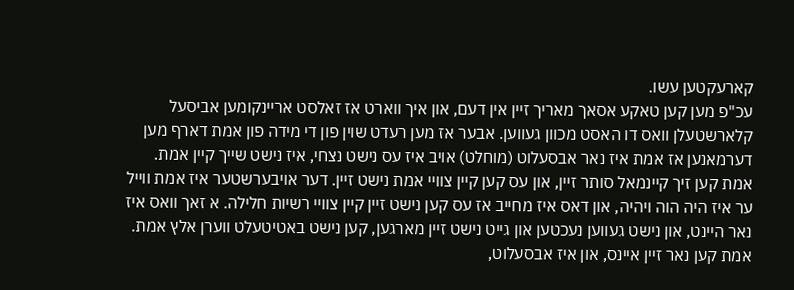קארעקטען עשו.
עכ"פ מען קען טאקע אסאך מאריך זיין אין דעם, און איך ווארט אז זאלסט אריינקומען אביסעל קלארשטעלן וואס דו האסט מכוון געווען. אבער אז מען רעדט שוין פון די מידה פון אמת דארף מען דערמאנען אז אמת איז נאר אבסעלוט (מוחלט) אויב איז עס נישט נצחי, איז נישט שייך קיין אמת. אמת קען זיך קיינמאל סותר זיין, און עס קען קיין צוויי אמת נישט זיין. דער אויבערשטער איז אמת ווייל ער איז היה הוה ויהיה, און דאס איז מחייב אז עס קען נישט זיין קיין צוויי רשיות חלילה. א זאך וואס איז נאר היינט, און נישט געווען נעכטען און גייט נישט זיין מארגען, קען נישט באטיטעלט ווערן אלץ אמת. אמת קען נאר זיין איינס, און איז אבסעלוט,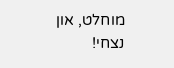מוחלט, און נצחי!